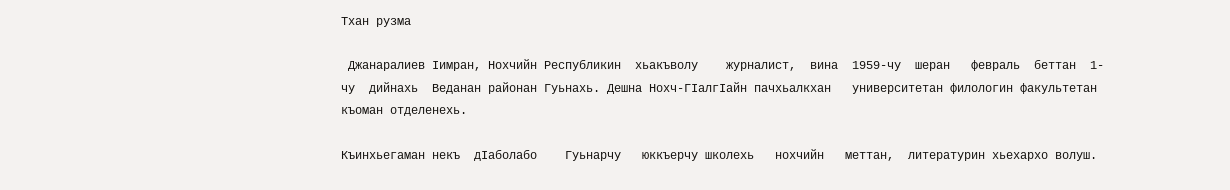Тхан рузма

 Джанаралиев Iимран, Нохчийн Республикин  хьакъволу    журналист,  вина  1959-чу  шеран   февраль  беттан  1-чу  дийнахь  Веданан районан Гуьнахь. Дешна Нохч-ГIалгIайн пачхьалкхан   университетан филологин факультетан къоман отделенехь.

Къинхьегаман некъ  дIаболабо    Гуьнарчу   юккъерчу школехь   нохчийн   меттан,  литературин хьехархо волуш.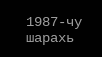1987-чу  шарахь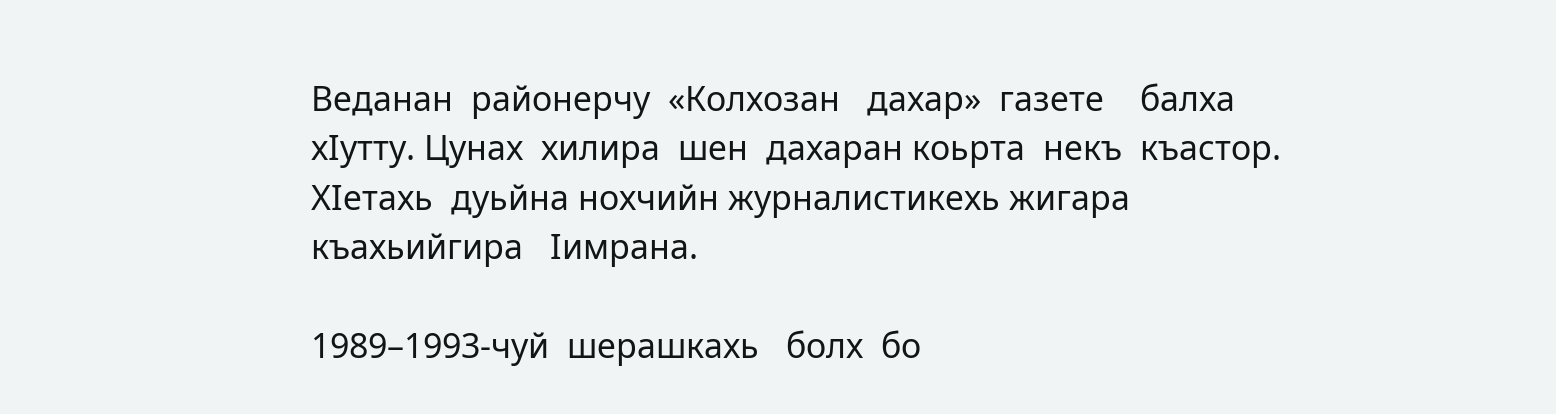Веданан  районерчу  «Колхозан   дахар»  газете    балха   хIутту. Цунах  хилира  шен  дахаран коьрта  некъ  къастор. ХIетахь  дуьйна нохчийн журналистикехь жигара къахьийгира   Iимрана.

1989–1993-чуй  шерашкахь   болх  бо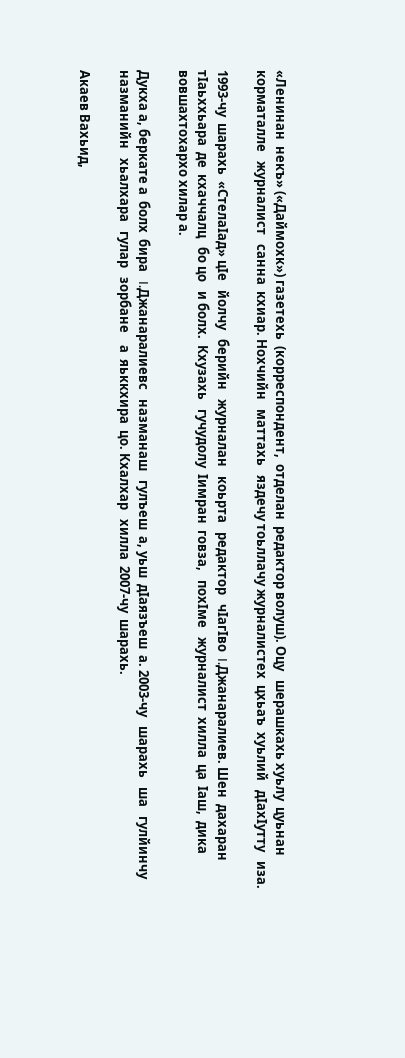«Ленинан  некъ» («Даймохк») газетехь  (корреспондент,  отделан  редактор волуш). Оцу   шерашкахь хуьлу  цуьнан   корматалле   журналист   санна  кхиар. Нохчийн   маттахь   яздечу тоьллачу журналистех  цхьаъ  хуьлий   дIахIутту   иза.

1993-чу  шарахь  «СтелаIад» цIе   йолчу   берийн   журналан   коьрта   редактор   чIагIво  I.Джанаралиев. Шен  дахаран   тIаьххьара  де  кхаччалц   бо цо   и болх.  Кхузахь   гучудолу  Iимран  говза,   похIме   журналист  хилла  ца  Iаш,  дика   вовшахтохархо хилар а.

Дукха а, беркате а  болх  бира   I.Джанаралиевс   назманаш   гулъеш  а, уьш  дIаязъеш  а. 2003-чу   шарахь   ша   гулйинчу   назманийн   хьалхара   гулар   зорбане    а  яьккхира  цо. Кхалхар   хилла  2007-чу  шарахь.

Акаев Вахьид,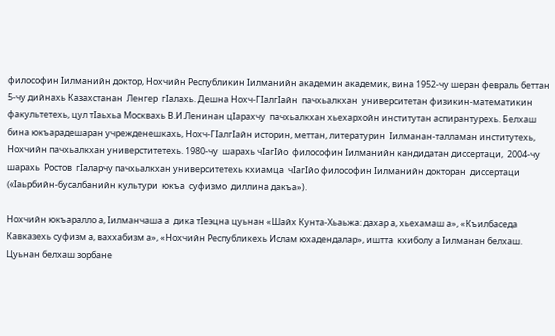философин Iилманийн доктор, Нохчийн Республикин Iилманийн академин академик, вина 1952-чу шеран февраль беттан 5-чу дийнахь Казахстанан  Ленгер  гIалахь. Дешна Нохч-ГIалгIайн  пачхьалкхан  университетан физикин-математикин факультетехь, цул тIаьхьа Москвахь В.И.Ленинан цIарахчу  пачхьалкхан хьехархойн институтан аспирантурехь. Белхаш бина юкъарадешаран учрежденешкахь, Нохч-ГIалгIайн историн, меттан, литературин  Iилманан-талламан институтехь, Нохчийн пачхьалкхан универститетехь. 1980-чу  шарахь чIагIйо  философин Iилманийн кандидатан диссертаци,  2004-чу  шарахь  Ростов  гIаларчу пачхьалкхан университетехь кхиамца  чIагIйо философин Iилманийн докторан  диссертаци («Iаьрбийн-бусалбанийн культури  юкъа  суфизмо  диллина дакъа»).

Нохчийн юкъаралло а, Iилманчаша а  дика тIеэцна цуьнан «Шайх Кунта-Хьаьжа: дахар а, хьехамаш а», «Къилбаседа Кавказехь суфизм а, ваххабизм а», «Нохчийн Республикехь Ислам юхадендалар», иштта  кхиболу а Iилманан белхаш. Цуьнан белхаш зорбане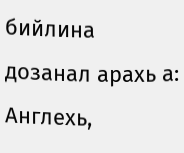бийлина дозанал арахь а: Англехь,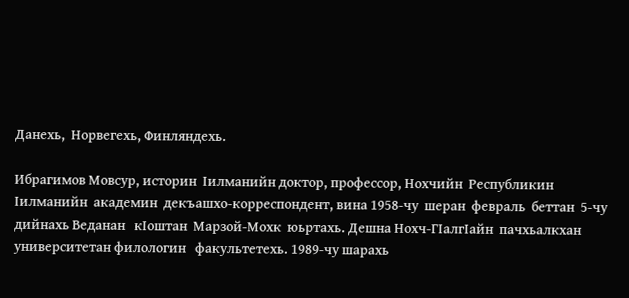Данехь,  Норвегехь, Финляндехь.

Ибрагимов Мовсур, историн  Iилманийн доктор, профессор, Нохчийн  Республикин  Iилманийн  академин  декъашхо-корреспондент, вина 1958-чу  шеран  февраль  беттан  5-чу  дийнахь Веданан   кIоштан  Марзой-Мохк  юьртахь. Дешна Нохч-ГIалгIайн  пачхьалкхан университетан филологин   факультетехь. 1989-чу шарахь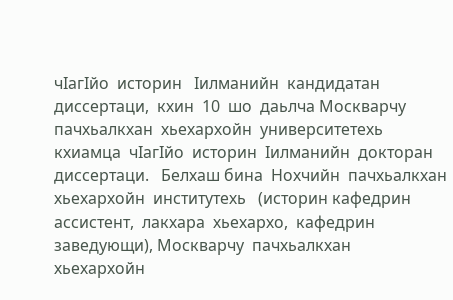чIагIйо  историн   Iилманийн  кандидатан  диссертаци,  кхин  10  шо  даьлча Москварчу  пачхьалкхан  хьехархойн  университетехь  кхиамца  чIагIйо  историн  Iилманийн  докторан  диссертаци.   Белхаш бина  Нохчийн  пачхьалкхан  хьехархойн  институтехь   (историн кафедрин  ассистент,  лакхара  хьехархо,  кафедрин  заведующи), Москварчу  пачхьалкхан  хьехархойн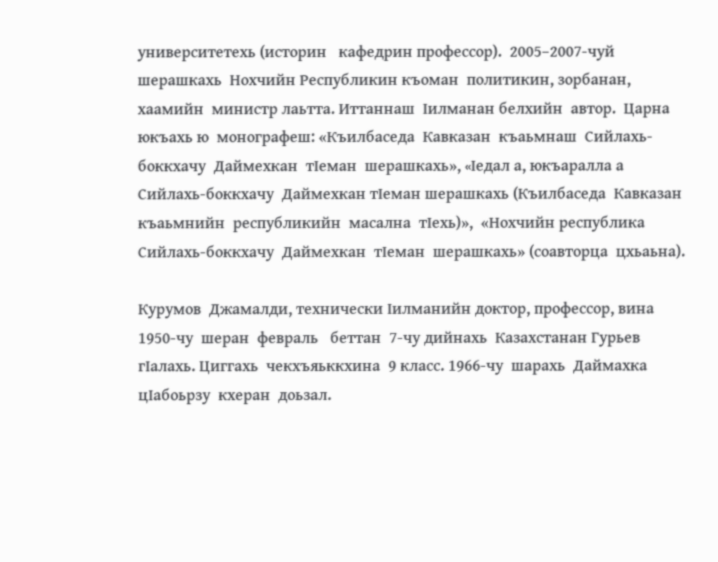университетехь (историн   кафедрин профессор).  2005–2007-чуй шерашкахь  Нохчийн Республикин къоман  политикин, зорбанан, хаамийн  министр лаьтта. Иттаннаш  Iилманан белхийн  автор.  Царна   юкъахь ю  монографеш: «Къилбаседа  Кавказан  къаьмнаш  Сийлахь-боккхачу  Даймехкан  тIеман  шерашкахь», «Iедал а, юкъаралла а Сийлахь-боккхачу  Даймехкан тІеман шерашкахь (Къилбаседа  Кавказан   къаьмнийн  республикийн  масална  тIехь)»,  «Нохчийн республика Сийлахь-боккхачу  Даймехкан  тIеман  шерашкахь» (соавторца  цхьаьна).

Курумов  Джамалди, технически Iилманийн доктор, профессор, вина  1950-чу  шеран  февраль   беттан  7-чу дийнахь  Казахстанан Гурьев  гIалахь. Циггахь  чекхъяьккхина  9 класс. 1966-чу  шарахь  Даймахка  цIабоьрзу  кхеран  доьзал.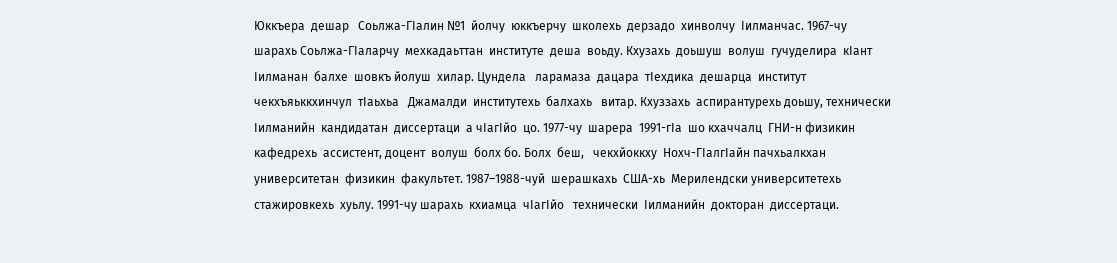Юккъера  дешар   Соьлжа-ГIалин №1  йолчу  юккъерчу  школехь  дерзадо  хинволчу  Iилманчас. 1967-чу шарахь Соьлжа-ГIаларчу  мехкадаьттан  институте  деша  воьду. Кхузахь  доьшуш  волуш  гучуделира  кIант   Iилманан  балхе  шовкъ йолуш  хилар. Цундела   ларамаза  дацара  тIехдика  дешарца  институт  чекхъяьккхинчул  тIаьхьа   Джамалди  институтехь  балхахь   витар. Кхуззахь  аспирантурехь доьшу, технически  Iилманийн  кандидатан  диссертаци  а чIагIйо  цо. 1977-чу  шарера  1991-гIа  шо кхаччалц  ГНИ-н физикин   кафедрехь  ассистент, доцент  волуш  болх бо. Болх  беш,   чекхйоккху  Нохч-ГIалгIайн пачхьалкхан университетан  физикин  факультет. 1987–1988-чуй  шерашкахь  США-хь  Мерилендски университетехь  стажировкехь  хуьлу. 1991-чу шарахь  кхиамца  чIагIйо   технически  Iилманийн  докторан  диссертаци.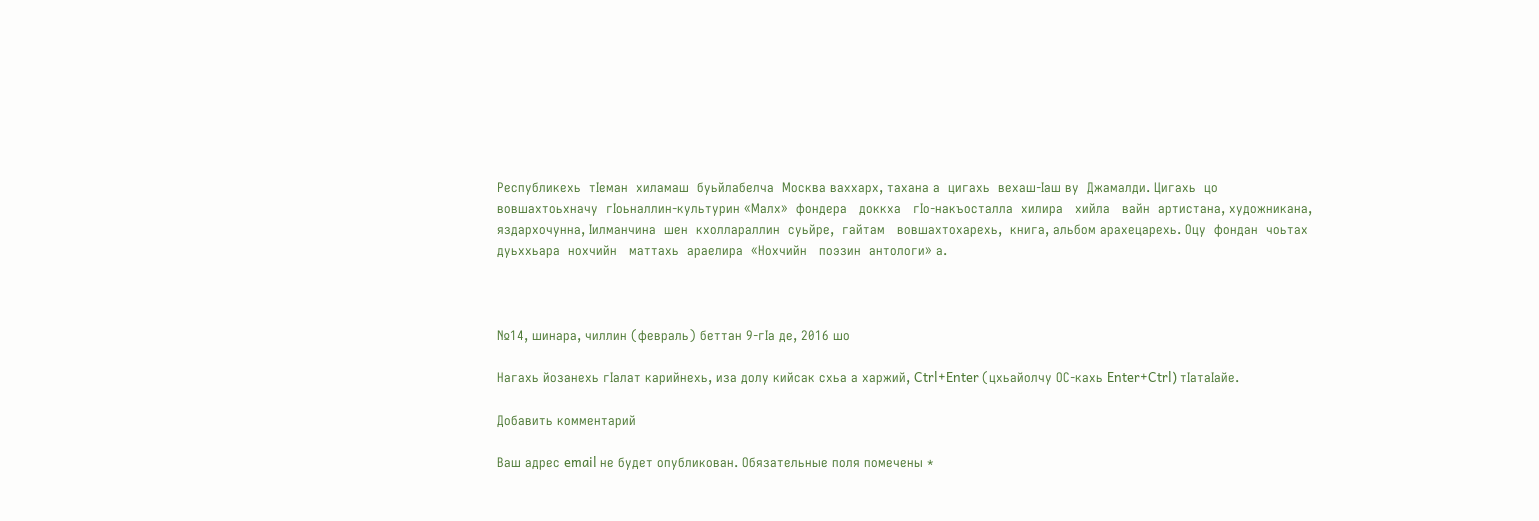Республикехь  тIеман  хиламаш  буьйлабелча  Москва ваххарх, тахана а  цигахь  вехаш-Iаш ву  Джамалди. Цигахь  цо   вовшахтоьхначу  гIоьналлин-культурин «Малх»  фондера   доккха   гIо-накъосталла  хилира   хийла   вайн  артистана, художникана,  яздархочунна, Iилманчина  шен  кхоллараллин  суьйре,  гайтам   вовшахтохарехь,  книга, альбом арахецарехь. Оцу  фондан  чоьтах  дуьххьара  нохчийн   маттахь  араелира  «Нохчийн   поэзин  антологи» а.



№14, шинара, чиллин (февраль) беттан 9-гIа де, 2016 шо

Нагахь йозанехь гIалат карийнехь, иза долу кийсак схьа а харжий, Ctrl+Enter (цхьайолчу ОС-кахь Enter+Ctrl) тIатаIайе.

Добавить комментарий

Ваш адрес email не будет опубликован. Обязательные поля помечены *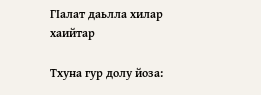ГIалат даьлла хилар хаийтар

Тхуна гур долу йоза: